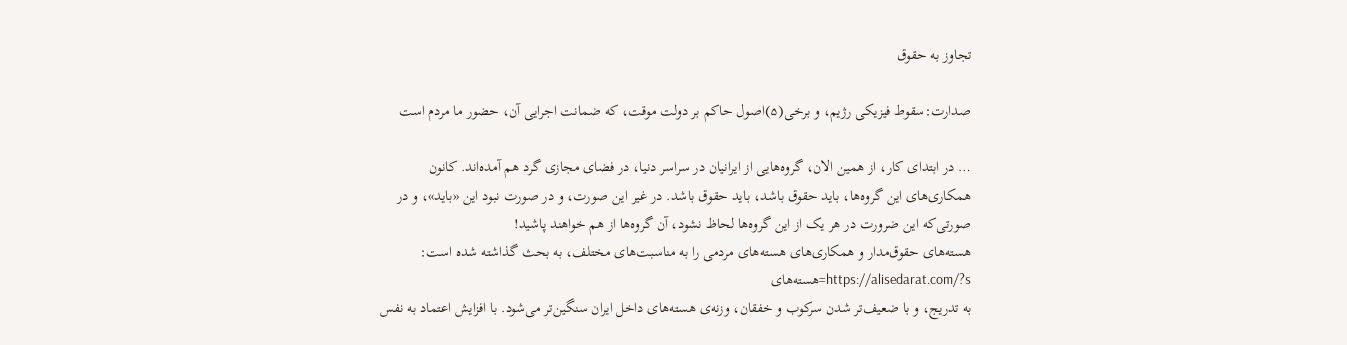تجاوز به حقوق

صدارت:سقوط فیزیکی رژیم، و برخی(۵)اصول حاکم بر دولت موقت، که ضمانت اجرایی آن، حضور ما مردم است

… در ابتدای کار، از همین الان، گروه‌هایی از ایرانیان در سراسر دنیا، در فضای مجازی گرد هم آمده‌اند. کانون همکاری‌های این گروه‌ها، باید حقوق باشد، باید حقوق باشد. در غیر این صورت، و در صورت نبود این «باید»، و در صورتی‌که این ضرورت در هر یک از این گروه‌ها لحاظ نشود، آن گروه‌ها از هم خواهند پاشید!
هسته‌های حقوق‌مدار و همکاری‌های هسته‌های مردمی را به مناسبت‌های مختلف، به بحث گذاشته شده است:
https://alisedarat.com/?s=هسته‌های
به تدریج، و با ضعیف‌تر شدن سرکوب و خفقان، وزنه‌ی هسته‌های داخل ایران سنگین‌تر می‌شود. با افزایش اعتماد به نفس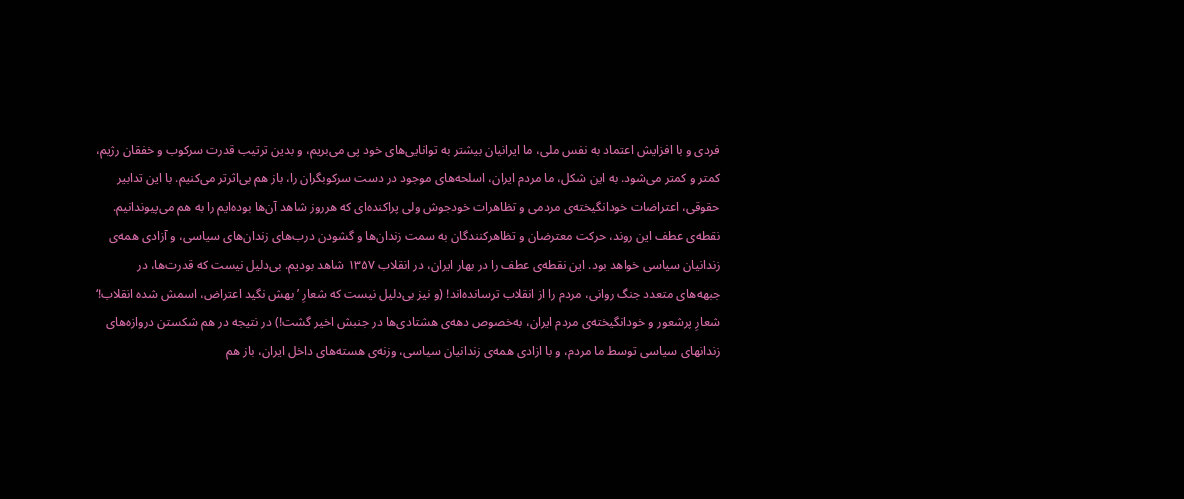فردی و با افزایش اعتماد به نفس ملی، ما ایرانیان بیشتر به توانایی‌های خود پی می‌بریم، و بدین ترتیب قدرت سرکوب و خفقان رژیم، کمتر و کمتر می‌شود. به این شکل، ما مردم ایران، اسلحه‌های موجود در دست سرکوبگران را، باز هم بی‌اثرتر می‌کنیم. با این تدابیر حقوقی، اعتراضات خودانگیخته‌ی مردمی و تظاهرات خودجوش ولی پراکنده‌ای که هرروز شاهد آن‌ها بوده‌ایم را به هم می‌پیوندانیم.
نقطه‌ی عطف این روند، حرکت معترضان و تظاهر‌کنندگان به سمت زندان‌ها و گشودن درب‌های زندان‌های سیاسی، و آزادی همه‌ی زندانیان سیاسی خواهد بود. این نقطه‌ی عطف را در بهار ایران، در انقلاب ۱۳۵۷ شاهد بودیم. بی‌دلیل نیست که قدرت‌ها، در جبهه‌های متعدد جنگ روانی، مردم را از انقلاب ترسانده‌اند! (و نیز بی‌دلیل نیست که شعارِ ’بهش نگید اعتراض، اسمش شده انقلاب!‘ شعارِ پرشعور و خودانگیخته‌ی مردم ایران، به‌خصوص دهه‌ی هشتادی‌ها در جنبش اخیر گشت!) در نتیجه در هم شکستن دروازه‌های زندانهای سیاسی توسط ما مردم، و با ازادی همه‌ی زندانیان سیاسی، وزنه‌ی هسته‌های داخل ایران، باز هم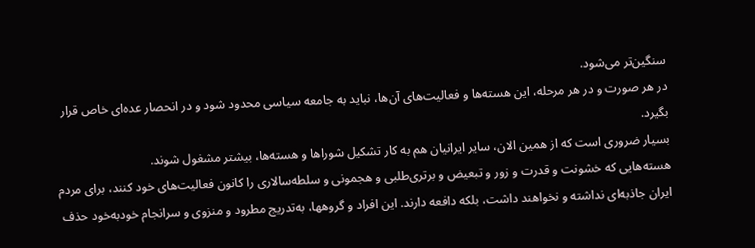سنگین‌تر می‌شود.
در هر صورت و در هر مرحله، این هسته‌ها و فعالیت‌های آن‌ها، نباید به جامعه سیاسی محدود شود و در انحصار عده‌ای خاص قرار بگیرد.
بسیار ضروری است که از همین الان، سایر ایرانیان هم به کار تشکیل شوراها و هسته‌ها، بیشتر مشغول شوند.
هسته‌هایی که خشونت و قدرت و زور و تبعیض و برتری‌طلبی و هجمونی و سلطه‌سالاری را کانون فعالیت‌های خود کنند، برای مردم ایران جاذبه‌ای نداشته و نخواهند داشت، بلکه دافعه دارند. این افراد و گروهها، به‌تدریج مطرود و منزوی و سرانجام خودبه‌خود حذف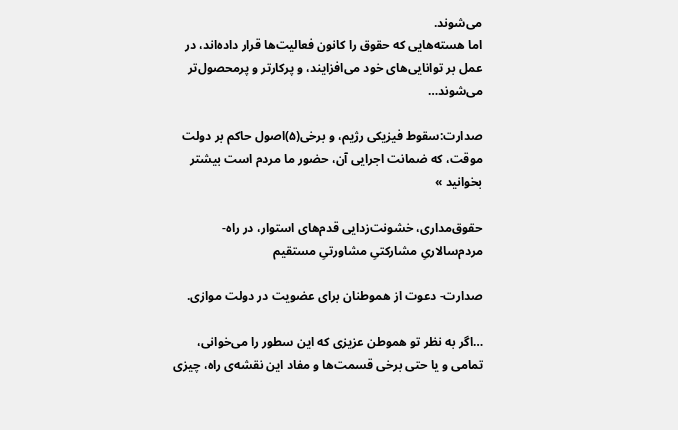می‌شوند.
اما هسته‌هایی که حقوق را کانون فعالیت‌ها قرار داده‌اند، در عمل بر توانایی‌های خود می‌افزایند، و پرکارتر و پرمحصول‌تر می‌شوند…

صدارت:سقوط فیزیکی رژیم، و برخی(۵)اصول حاکم بر دولت موقت، که ضمانت اجرایی آن، حضور ما مردم است بیشتر بخوانید »

حقوق‌مداری، خشونت‌زدایی قدم‌های استوار، در راه- مردم‌سالاریِ مشارکتیِ مشاورتیِ مستقیم

صدارت- دعوت از هموطنان برای عضویت در دولت موازی.

…اگر به نظر تو هموطن عزیزی که این سطور را می‌خوانی، تمامی و یا حتی برخی قسمت‌ها و مفاد این نقشه‌ی راه، چیزی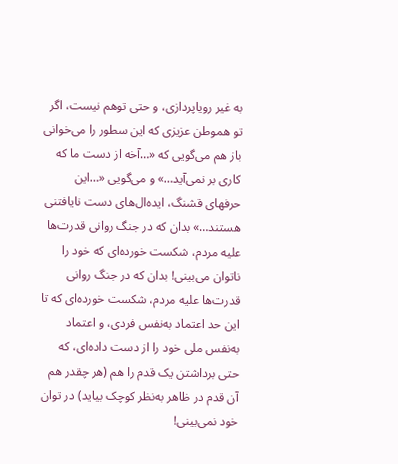به غیر رویاپردازی، و حتی توهم نیست، اگر تو هموطن عزیزی که این سطور را می‌خوانی باز هم می‌گویی که «…آخه از دست ما که کاری بر نمی‌آید…» و می‌گویی «…این حرفهای قشنگ، ایده‌ال‌های دست نایافتنی هستند…» بدان که در جنگ روانی قدرت‌ها علیه مردم، شکست خورده‌ای که خود را ناتوان می‌بینی! بدان که در جنگ روانی قدرت‌ها علیه مردم، شکست خورده‌ای که تا این حد اعتماد به‌نفس فردی، و اعتماد به‌نفس ملی خود را از دست داده‌ای، که حتی برداشتن یک قدم را هم (هر چقدر هم آن قدم در ظاهر به‌نظر کوچک بیاید) در توان خود نمی‌بینی!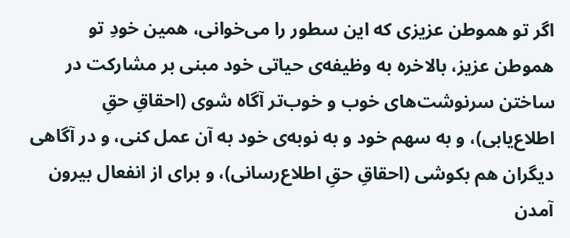اگر تو هموطن عزیزی که این سطور را می‌خوانی، همین خودِ تو هموطن عزیز، بالاخره به وظیفه‌ی حیاتی خود مبنی بر مشارکت در ساختن سرنوشت‌های خوب و خوب‌تر آگاه شوی (احقاقِ حقِ اطلاع‌یابی)، و به سهم خود و به نوبه‌ی خود به آن عمل کنی، و در آگاهی دیگران هم بکوشی (احقاقِ حقِ اطلاع‌رسانی)، و برای از انفعال بیرون آمدن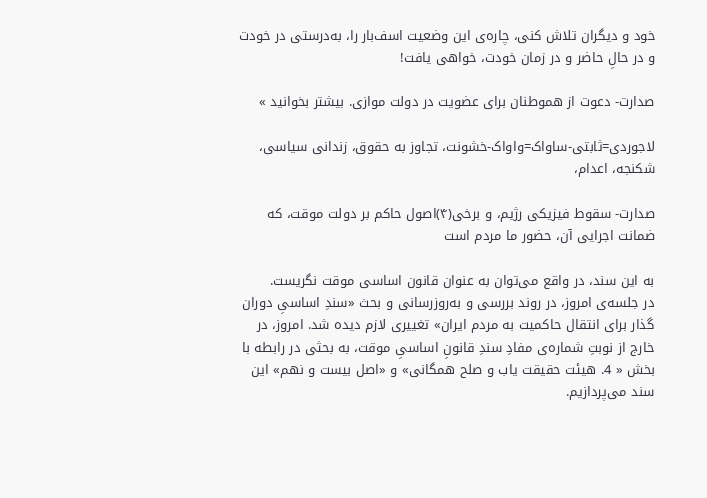خود و دیگران تلاش کنی، چاره‌ی این وضعیت اسف‌بار را، به‌درستی در خودت و در حالِ حاضر و در زمان خودت، خواهی یافت!

صدارت- دعوت از هموطنان برای عضویت در دولت موازی. بیشتر بخوانید »

لاجوردی=ثابتی-ساواک=واواک-خشونت، تجاوز به حقوق، زندانی سیاسی، شکنجه، اعدام،

صدارت- سقوط فیزیکی رژیم، و برخی(۴)اصول حاکم بر دولت موقت، که ضمانت اجرایی آن، حضور ما مردم است

به این سند، در واقع می‌توان به عنوان قانون اساسی موقت نگریست.
در جلسه‌ی امروز، در روند بررسی و به‌روزرسانی و بحث «سندِ اساسیِ دوران گذار برای انتقال حاکمیت به مردم ایران» تغییری لازم دیده شد. امروز، در خارج از نوبتِ شماره‌ی مفادِ سندِ قانونِ اساسیِ موقت، به بحثی در رابطه با بخش « 4. هیئت حقیقت یاب و صلح همگانی» و «اصل بیست و نهم» این سند می‌پردازیم.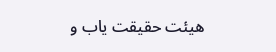هیئت حقیقت یاب و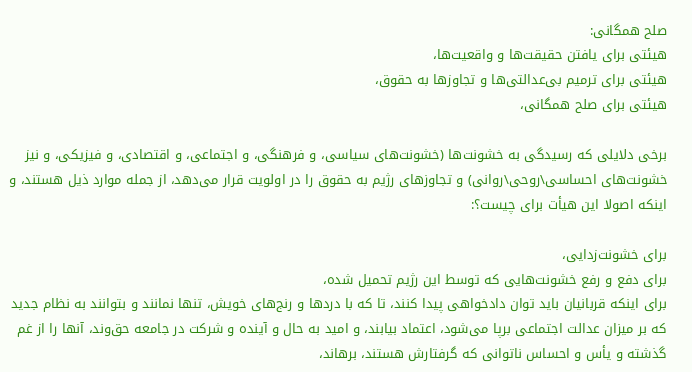صلح همگانی:
هیئتی برای یافتن حقیقت‌ها و واقعیت‌ها،
هیئتی برای ترمیم بی‌عدالتی‌ها و تجاوزها به حقوق،
هیئتی برای صلح همگانی،

برخی دلایلی که رسیدگی به خشونت‌ها (خشونت‌های سیاسی، و فرهنگی، و اجتماعی، و اقتصادی، و فیزیکی، و نیز خشونت‌های احساسی\روحی\روانی) و تجاوزهای رژیم به حقوق را در اولویت قرار می‌دهد، از جمله موارد ذیل هستند، و اینکه اصولا این هیأت برای چیست؟:

برای خشونت‌زدایی،
برای دفع و رفع خشونت‌هایی که توسط این رژیم تحمیل شده،
برای اینکه قربانیان باید توان دادخواهی پیدا کنند، تا که با دردها و رنج‌های خویش، تنها نمانند و بتوانند به نظام جدید که بر میزان عدالت اجتماعی برپا می‌شود، اعتماد بیابند، و امید به حال و آینده و شرکت در جامعه حق‌وند، آنها را از غم گذشته و یأس و احساس ناتوانی که گرفتارش هستند، برهاند،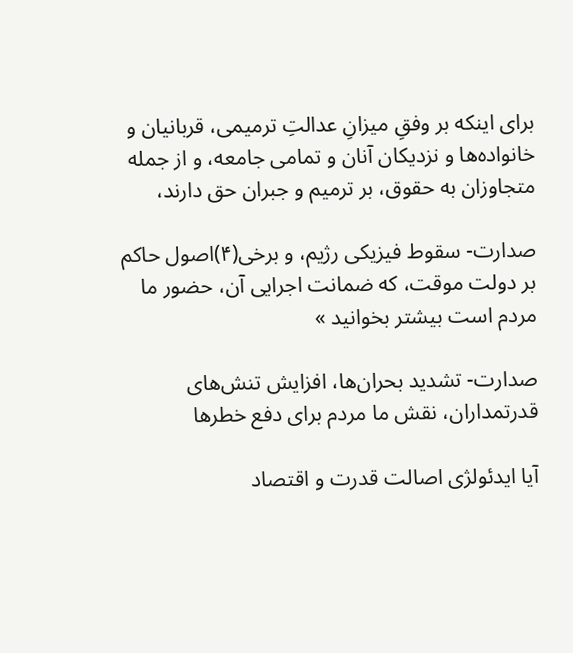برای اینکه بر وفقِ میزانِ عدالتِ ترمیمی، قربانیان و خانواده‌ها و نزدیکان آنان و تمامی جامعه، و از جمله متجاوزان به حقوق، بر ترمیم و جبران حق دارند،

صدارت- سقوط فیزیکی رژیم، و برخی(۴)اصول حاکم بر دولت موقت، که ضمانت اجرایی آن، حضور ما مردم است بیشتر بخوانید »

صدارت- تشدید بحران‌ها، افزایش تنش‌های قدرتمداران، نقش ما مردم برای دفع خطرها

آیا ایدئولژی اصالت قدرت و اقتصاد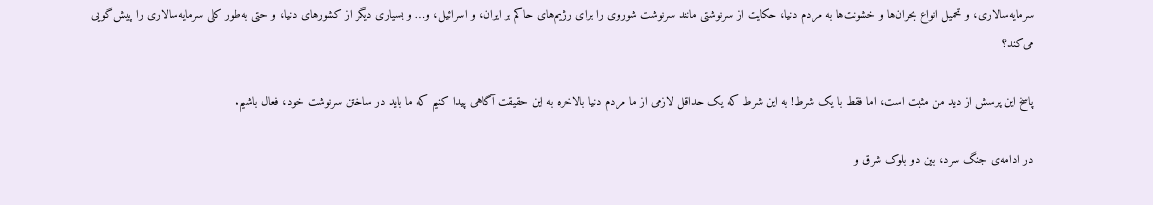سرمایه‌سالاری، و تحمیل انواع بحران‌ها و خشونت‌ها به مردم دنیا، حکایت از سرنوشتی مانند سرنوشت شوروی را برای رژیم‌های حاکم بر ایران، و اسرائیل، و… و بسیاری دیگر از کشورهای دنیا، و حتی به‌طور کلی سرمایه‌سالاری را پیش‌گویی می‌کند؟

پاسخ این پرسش از دید من مثبت است، اما فقط با یک شرط! به این شرط که یک حداقل لازمی از ما مردم دنیا بالاخره به این حقیقت آگاهی پیدا کنیم که ما باید در ساختن سرنوشت‌ خود، فعال باشیم.

در ادامه‌ی جنگ سرد، بین دو بلوک شرق و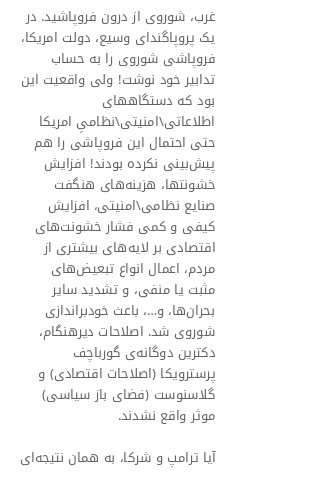غرب، شوروی از درون فروپاشید. در یک پروپاگندای وسیع، دولت امریکا، فروپاشی شوروی را به حساب تدابیر خود نوشت! ولی واقعیت این بود که دستگاههای اطلاعاتی\امنیتی\نظامیِ امریکا حتی احتمال این فروپاشی را هم پیش‌بینی نکرده بودند! افزایش خشونتها، هزینه‌های هنگفت صنایع نظامی\امنیتی، افزایش کیفی و کمی فشار خشونت‌های اقتصادی بر لایه‌های بیشتری از مردم، اعمال انواع تبعیض‌های مثبت یا منفی، و تشدید سایر بحران‌ها، و…، باعث خودبراندازی شوروی شد. اصلاحات دیرهنگام، دکترین دوگانه‌ی گورباچف پرسترویکا (اصلاحات اقتصادی) و گلاسنوست (فضای باز سیاسی) موثر واقع نشدند.

آیا ترامپ و شرکا، به همان نتیجه‌ای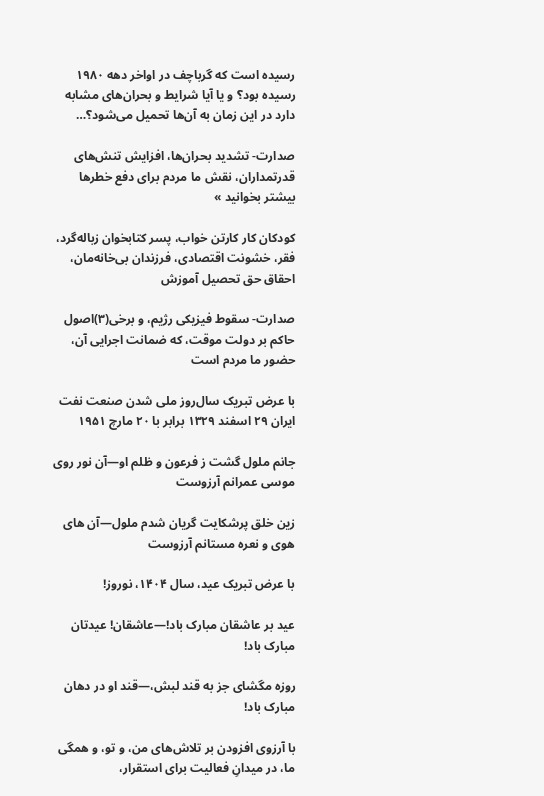رسیده است که گرباچف در اواخر دهه ۱۹۸۰ رسیده بود؟ و یا آیا شرایط و بحران‌های مشابه دارد در این زمان به آن‌ها تحمیل می‌شود؟…

صدارت- تشدید بحران‌ها، افزایش تنش‌های قدرتمداران، نقش ما مردم برای دفع خطرها بیشتر بخوانید »

کودکان کار کارتن خواب، پسر کتابخوان زباله‌گرد، فقر، خشونت اقتصادی، فرزندان بی‌خانه‌مان، احقاق حق تحصیل آموزش

صدارت- سقوط فیزیکی رژیم، و برخی(۳)اصول حاکم بر دولت موقت، که ضمانت اجرایی آن، حضور ما مردم است

با عرض تبریک سال‌روز ملی شدن صنعت نفت ایران ۲۹ اسفند ۱۳۲۹ برابر با ۲۰ مارچ ۱۹۵۱

جانم ملول گشت ز فرعون و ظلم او—آن نور روی موسی عمرانم آرزوست

زین خلق پرشکایت گریان شدم ملول—آن های هوی و نعره مستانم آرزوست

با عرض تبریک عید، سال ۱۴۰۴، نوروز!

عید بر عاشقان مبارک باد!—عاشقان! عیدتان مبارک باد!

روزه مگشای جز به قند لبش،—قند او در دهان مبارک باد!

با آرزوی افزودن بر تلاش‌های من، و تو، و همگی ما، در میدانِ فعالیت برای استقرار،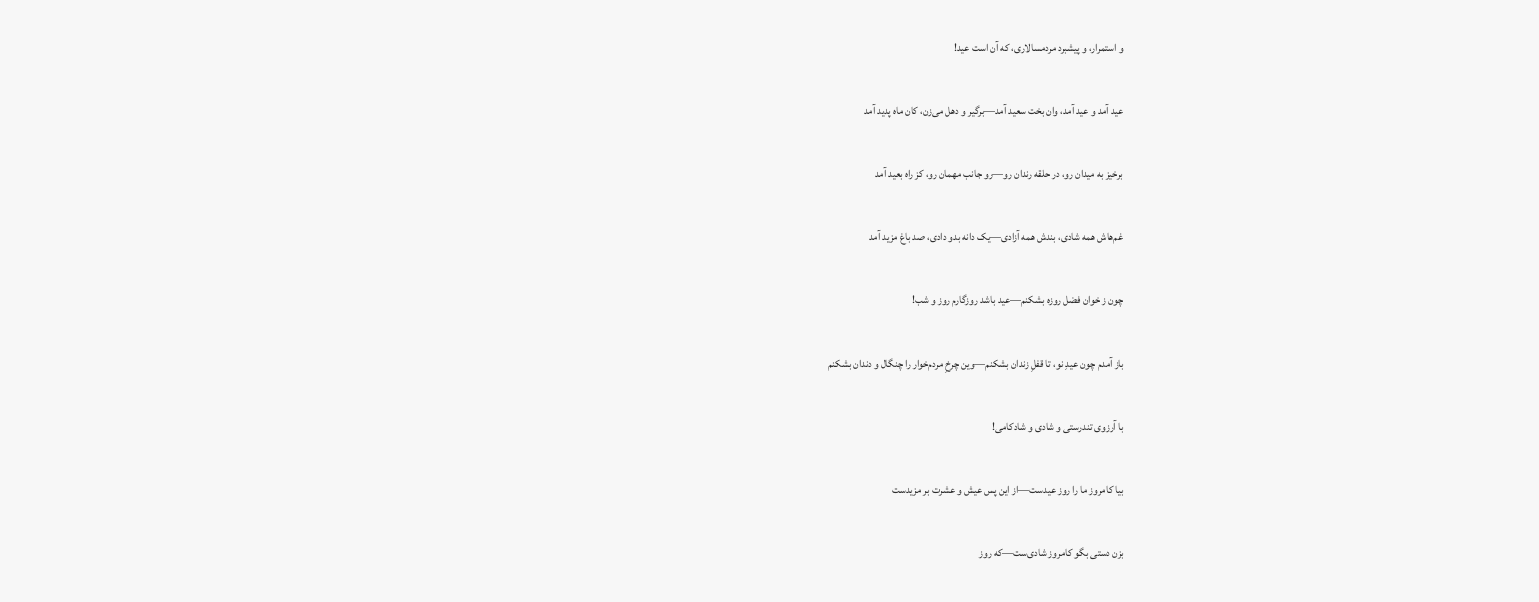و استمرار، و پیشبرد مردمسالاری، که آن است عید!

عید آمد و عید آمد، وان بخت سعید آمد—برگیر و دهل می‌زن، کان ماه پدید آمد

برخیز به میدان رو، در حلقه رندان رو—رو جانب مهمان رو، کز راه بعید آمد

غم‌هاش همه شادی، بندش همه آزادی—یک دانه بدو دادی، صد باغ مزید آمد

چون ز خوان فضل روزه بشکنم—عید باشد روزگارم روز و شب!

باز آمدم چون عیدِ نو، تا قفلِ زندان بشکنم—وین چرخِ مردم‌خوار را چنگال و دندان بشکنم

با آرزوی تندرستی و شادی و شادکامی!

بیا کامروز ما را روز عیدست—از این پس عیش و عشرت بر مزیدست

بزن دستی بگو کامروز شادی‌ست—که روز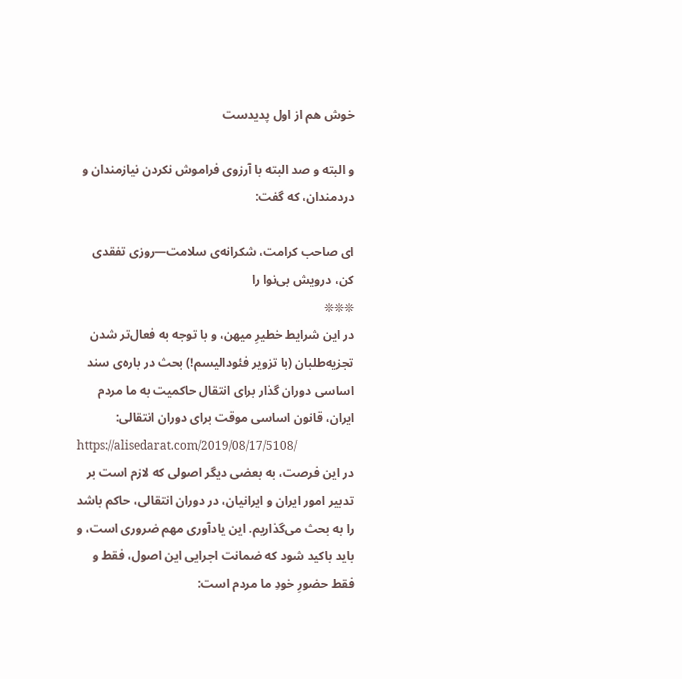خوش هم از اول پدیدست

و البته و صد البته با آرزوی فراموش نکردن نیازمندان و دردمندان، که گفت:

ای صاحب کرامت، شکرانه‌ی سلامت—روزی تفقدی کن، درویش بی‌نوا را
❊❊❊
در این شرایط خطیرِ میهن، و با توجه به فعال‌تر شدن تجزیه‌طلبان (با تزویر فئودالیسم!) بحث در باره‌ی سند اساسی دوران گذار برای انتقال حاکمیت به ما مردم ایران، قانون اساسی موقت برای دوران انتقالی:
https://alisedarat.com/2019/08/17/5108/
در این فرصت، به بعضی دیگر اصولی که لازم است بر تدبیر امور ایران و ایرانیان، در دوران انتقالی، حاکم باشد را به بحث می‌گذاریم. این یادآوری مهم ضروری است، و باید باکید شود که ضمانت اجرایی این اصول، فقط و فقط حضورِ خودِ ما مردم است: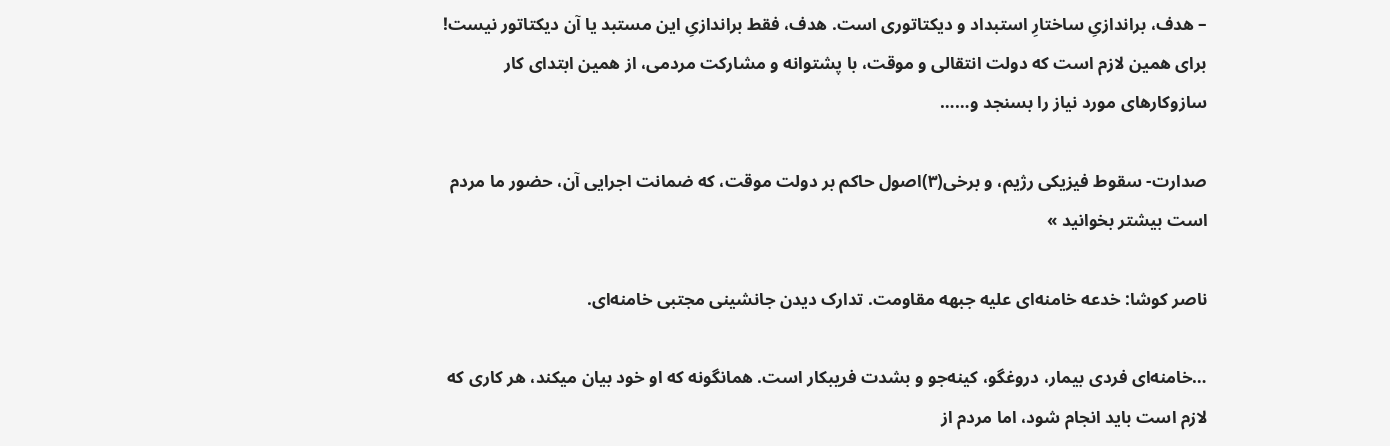– هدف، براندازیِ ساختارِ استبداد و دیکتاتوری است. هدف، فقط براندازیِ این مستبد یا آن دیکتاتور نیست! برای همین لازم است که دولت انتقالی و موقت، با پشتوانه و مشارکت مردمی، از همین ابتدای کار سازوکارهای مورد نیاز را بسنجد و……

صدارت- سقوط فیزیکی رژیم، و برخی(۳)اصول حاکم بر دولت موقت، که ضمانت اجرایی آن، حضور ما مردم است بیشتر بخوانید »

ناصر کوشا: خدعه خامنه‌ای علیه جبهه مقاومت. تدارک دیدن جانشینی مجتبی خامنه‌ای.

…خامنه‌ای فردی بیمار، دروغگو، کینه‌جو و بشدت فریبکار است. همانگونه که او خود بیان میکند، هر کاری که لازم است باید انجام شود، اما مردم از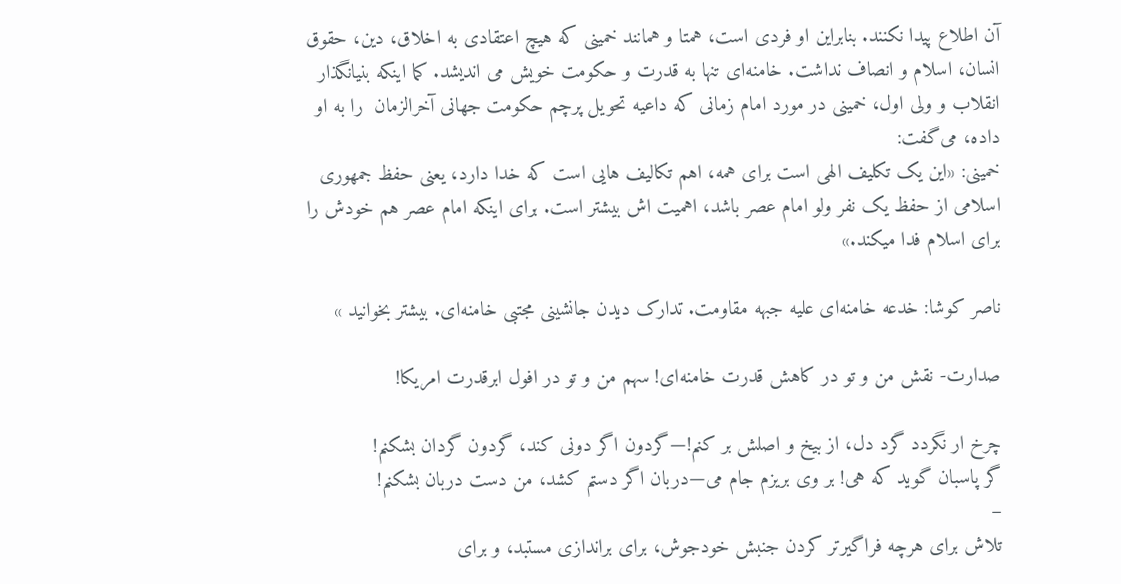آن اطلاع پیدا نکنند. بنابراین او فردی است، همتا و همانند خمینی که هیچ اعتقادی به اخلاق، دین، حقوق انسان، اسلام و انصاف نداشت. خامنه‌ای تنها به قدرت و حکومت خویش می اندیشد. کما اینکه بنیانگذار انقلاب و ولی اول، خمینی در مورد امام زمانی که داعیه تحویل پرچم حکومت جهانی آخرالزمان  را به او داده، می‌گفت:
خمینی: «این یک تکلیف الهی است برای همه، اهم تکالیف‌ هایی است که خدا دارد، یعنی حفظ جمهوری اسلامی از حفظ یک نفر ولو امام عصر باشد، اهمیت اش بیشتر است. برای اینکه امام عصر هم خودش را برای اسلام فدا میکند.»

ناصر کوشا: خدعه خامنه‌ای علیه جبهه مقاومت. تدارک دیدن جانشینی مجتبی خامنه‌ای. بیشتر بخوانید »

صدارت- نقش من و تو در کاهش قدرت خامنه‌ای! سهم من و تو در افول ابرقدرت امریکا!

چرخ ار نگردد گرد دل، از بیخ و اصلش بر کنم!—گردون اگر دونی کند، گردون گردان بشکنم!
گر پاسبان گوید که هی! بر وی بریزم جام می—دربان اگر دستم کشد، من دست دربان بشکنم!
–
تلاش برای هرچه فراگیرتر کردن جنبش خودجوش، برای براندازی مستبد، و برای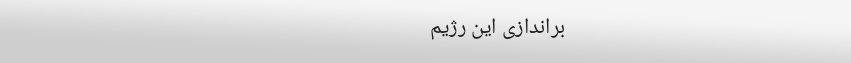براندازی این رژیم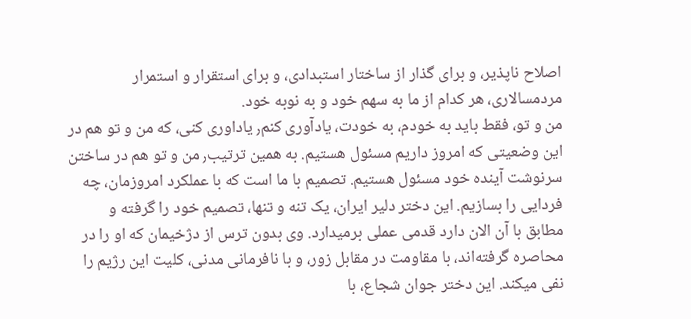اصلاح ناپذیر، و برای گذار از ساختار استبدادی، و برای استقرار و استمرار مردمسالاری، هر کدام از ما به سهم خود و به نوبه خود.
من و تو، فقط باید به خودم، به خودت، یادآوری کنم٫ یاداوری کنی، که من و تو هم در این وضعیتی که امروز داریم مسئول هستیم. به همین ترتیب٫ من و تو هم در ساختن سرنوشت آینده خود مسئول هستیم. تصمیم با ما است که با عملکرد امروزمان، چه فردایی را بسازیم. این دختر دلیر ایران، یک تنه و تنها، تصمیم خود را گرفته و مطابق با آن الان دارد قدمی عملی برمیدارد. وی بدون ترس از دژخیمان که او را در محاصره گرفته‌اند، با مقاومت در مقابل زور، و با نافرمانی مدنی، کلیت این رژیم را نفی میکند. این دختر جوان شجاع، با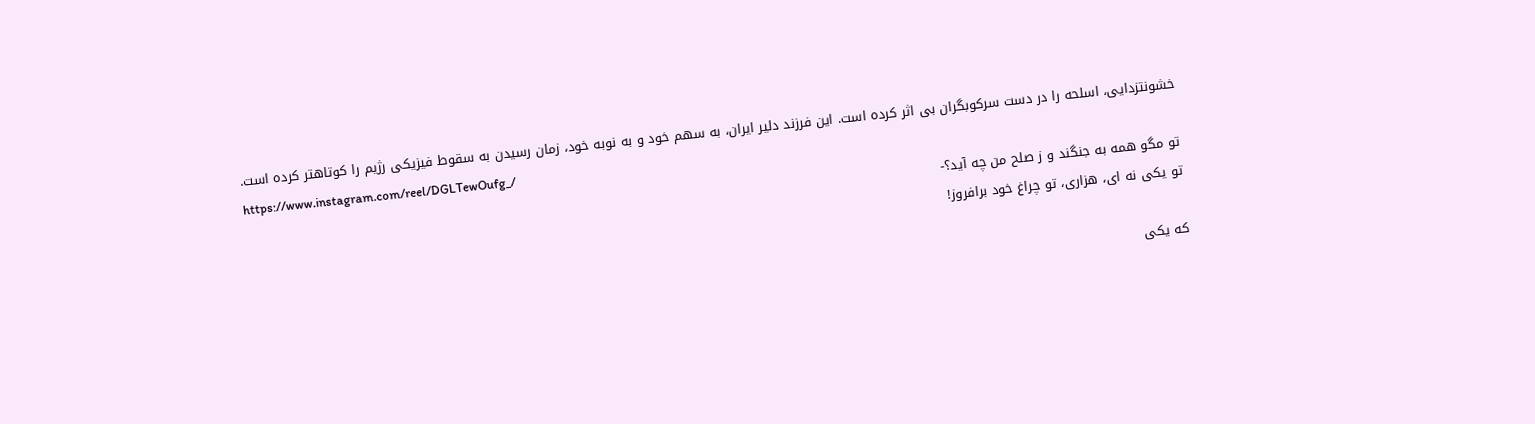خشونتزدایی، اسلحه را در دست سرکوبگران بی اثر کرده است. این فرزند دلیر ایران، به سهم خود و به نوبه خود، زمان رسیدن به سقوط فیزیکی رژیم را کوتاهتر کرده است.
https://www.instagram.com/reel/DGLTewOufg_/
تو مگو همه به جنگند و ز صلح من چه آید؟-
تو یکی نه ای، هزاری، تو چراغ خود برافروز!

که یکی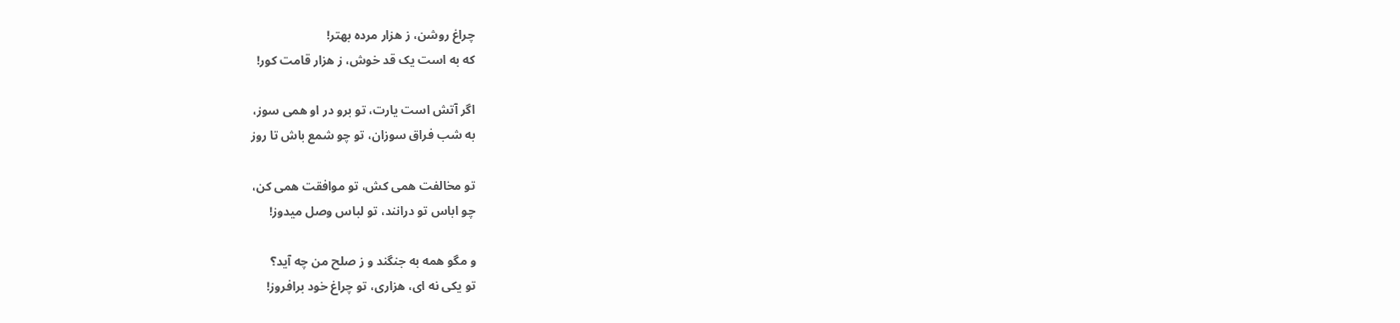چراغ روشن، ز هزار مرده بهتر!
که به است یک قد خوش، ز هزار قامت کور!

اگر آتش است یارت، تو برو در او همی سوز،
به شب فراق سوزان، تو چو شمع باش تا روز

تو مخالفت همی کش، تو موافقت همی کن،
چو اباس تو درانند، تو لباس وصل میدوز!

و مگو همه به جنگند و ز صلح من چه آید؟
تو یکی نه ای، هزاری، تو چراغ خود برافروز!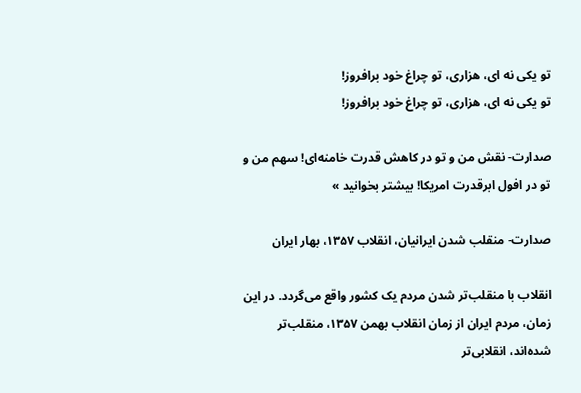تو یکی نه ای، هزاری، تو چراغ خود برافروز!
تو یکی نه ای، هزاری، تو چراغ خود برافروز!

صدارت- نقش من و تو در کاهش قدرت خامنه‌ای! سهم من و تو در افول ابرقدرت امریکا! بیشتر بخوانید »

صدارت- منقلب شدن ایرانیان، انقلاب ۱۳۵۷، بهار ایران

انقلاب با منقلب‌تر شدن مردم یک کشور واقع می‌گردد. در این زمان، مردم ایران از زمان انقلاب بهمن ۱۳۵۷، منقلب‌تر شده‌اند، انقلابی‌تر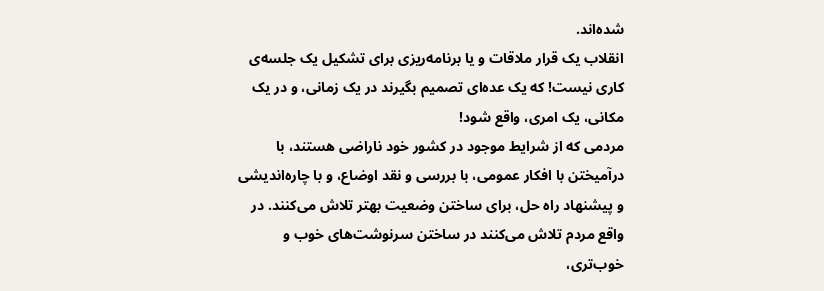شده‌اند.
انقلاب یک قرار ملاقات و یا برنامه‌ریزی برای تشکیل یک جلسه‌ی کاری نیست! که یک عده‌ای تصمیم بگیرند در یک زمانی، و در یک مکانی، یک امری، واقع شود!
مردمی که از شرایط موجود در کشور خود ناراضی هستند، با در‌آمیختن با افکار عمومی، با بررسی و نقد اوضاع، و با چاره‌اندیشی و پیشنهاد راه حل، برای ساختن وضعیت بهتر تلاش می‌کنند. در واقع مردم تلاش می‌کنند در ساختن سرنوشت‌های خوب و خوب‌تری،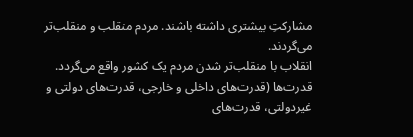مشارکتِ بیشتری داشته باشند. مردم منقلب و منقلب‌تر می‌گردند.
انقلاب با منقلب‌تر شدن مردم یک کشور واقع می‌گردد.
قدرت‌ها (قدرت‌های داخلی و خارجی، قدرت‌های دولتی و غیردولتی، قدرت‌های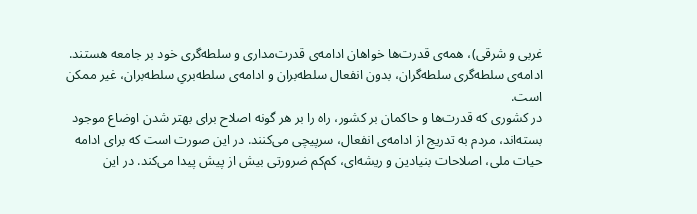غربی و شرقی)، همه‌ی قدرت‌ها خواهان ادامه‌ی قدرت‌مداری و سلطه‌گری خود بر جامعه هستند. ادامه‌ی سلطه‌گری سلطه‌گران، بدون انفعال سلطه‌بران و ادامه‌ی سلطه‌بریِ سلطه‌بران، غیر ممکن است.
در کشوری که قدرت‌ها و حاکمان بر کشور، راه را بر هر گونه اصلاح برای بهتر شدن اوضاع موجود بسته‌اند، مردم به تدریج از ادامه‌ی انفعال، سرپیچی می‌کنند. در این صورت است که برای ادامه حیات ملی، اصلاحات بنیادین و ریشه‌ای، کم‌کم ضرورتی بیش از پیش پیدا می‌کند. در این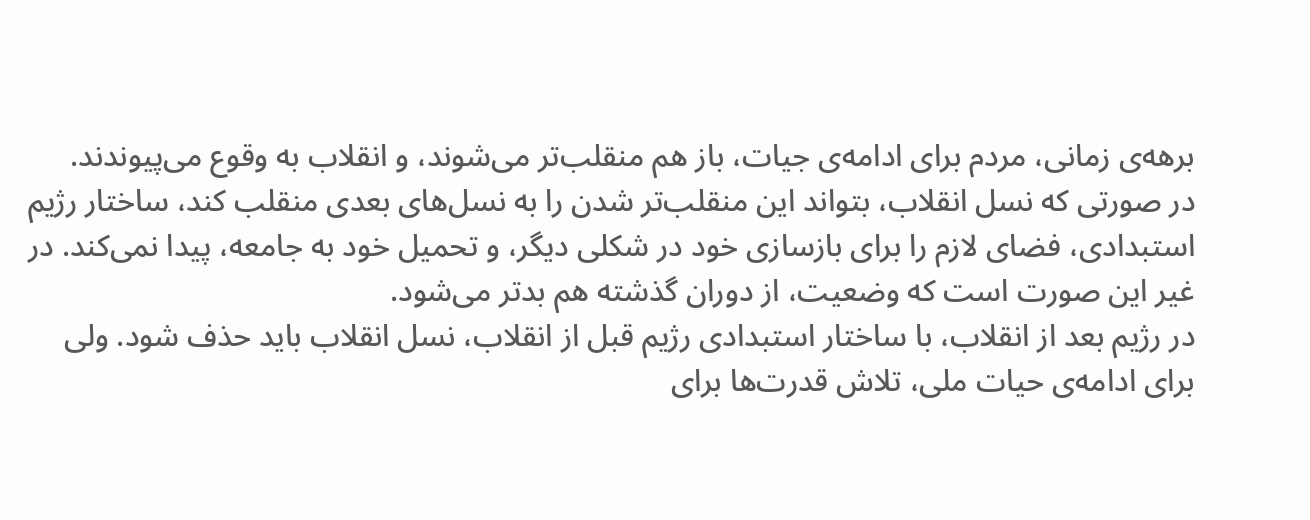برهه‌ی زمانی، مردم برای ادامه‌ی جیات، باز هم منقلب‌تر می‌شوند، و انقلاب به وقوع می‌پیوندند.
در صورتی که نسل انقلاب، بتواند این منقلب‌تر شدن را به نسل‌های بعدی منقلب کند، ساختار رژیم استبدادی، فضای لازم را برای بازسازی خود در شکلی دیگر، و تحمیل خود به جامعه، پیدا نمی‌کند. در غیر این صورت است که وضعیت، از دوران گذشته هم بدتر می‌شود.
در رژیم بعد از انقلاب، با ساختار استبدادی رژیم قبل از انقلاب، نسل انقلاب باید حذف شود. ولی برای ادامه‌ی حیات ملی، تلاش قدرت‌ها برای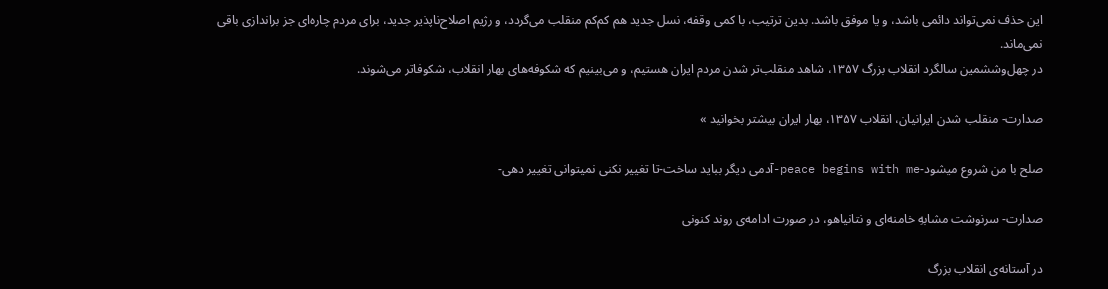این حذف نمی‌تواند دائمی باشد، و یا موفق باشد. بدین ترتیب، با کمی وقفه، نسل جدید هم کم‌کم منقلب می‌گردد، و رژیم اصلاح‌ناپذیر جدید، برای مردم چاره‌ای جز براندازی باقی نمی‌ماند.
در چهل‌وششمین سالگرد انقلاب بزرگ ۱۳۵۷، شاهد منقلب‌تر شدن مردم ایران هستیم، و می‌بینیم که شکوفه‌های بهار انقلاب، شکوفاتر می‌شوند.

صدارت- منقلب شدن ایرانیان، انقلاب ۱۳۵۷، بهار ایران بیشتر بخوانید »

صلح با من شروع میشود-peace begins with me-آدمی دیگر بباید ساخت-تا تغییر نکنی نمیتوانی تغییر دهی-

صدارت- سرنوشت مشابهِ خامنه‌ای و نتانیاهو، در صورت ادامه‌ی روند کنونی

در آستانه‌ی انقلاب بزرگ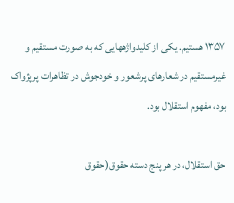۱۳۵۷ هستیم. یکی از کلیدواژههایی که به صورت مستقیم و غیرمستقیم در شعارهای پرشعور و خودجوش در تظاهرات پرپژواک بود، مفهوم استقلال بود.

حق استقلال، در هر پنج دسته حقوق(حقوق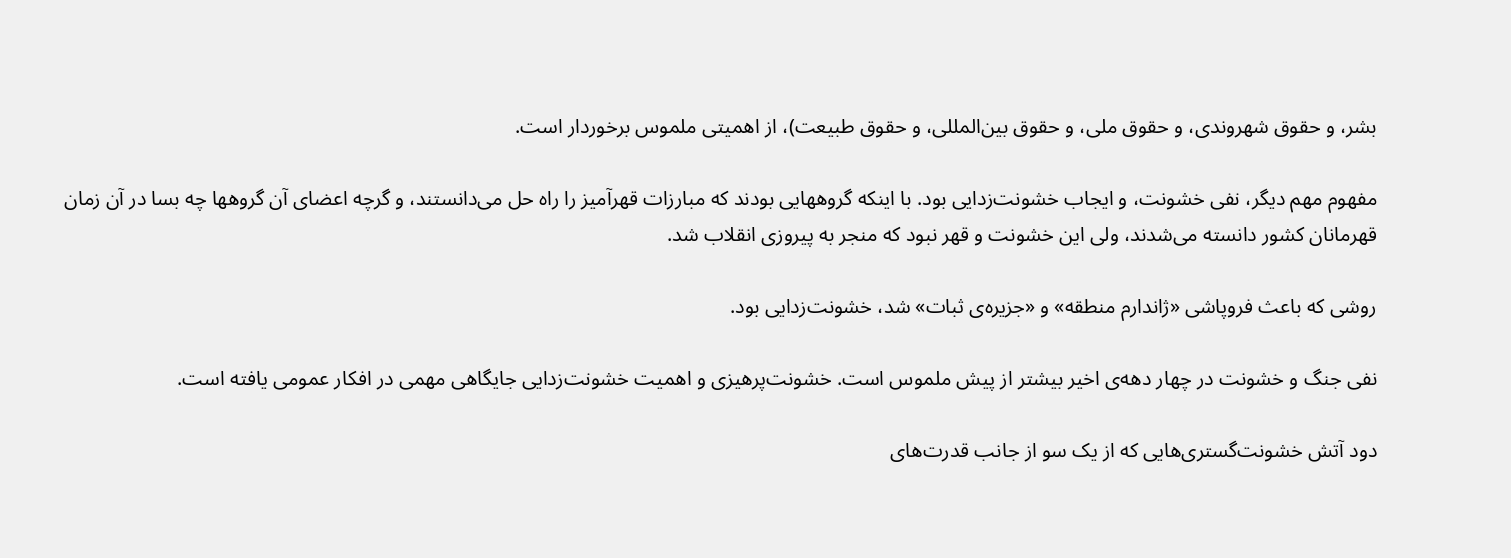بشر، و حقوق شهروندی، و حقوق ملی، و حقوق بین‌المللی، و حقوق طبیعت)، از اهمیتی ملموس برخوردار است.

مفهوم مهم دیگر، نفی خشونت، و ایجاب خشونت‌زدایی بود. با اینکه گروههایی بودند که مبارزات قهرآمیز را راه حل می‌دانستند، و گرچه اعضای آن گروهها چه بسا در آن زمان قهرمانان کشور دانسته می‌شدند، ولی این خشونت و قهر نبود که منجر به پیروزی انقلاب شد.

روشی که باعث فروپاشی «ژاندارم منطقه» و «جزیره‌ی ثبات» شد، خشونت‌زدایی بود.

نفی جنگ و خشونت در چهار دهه‌ی اخیر بیشتر از پیش ملموس است. خشونت‌پرهیزی و اهمیت خشونت‌زدایی جایگاهی مهمی در افکار عمومی یافته است.

دود آتش خشونت‌گستری‌هایی که از یک سو از جانب قدرت‌های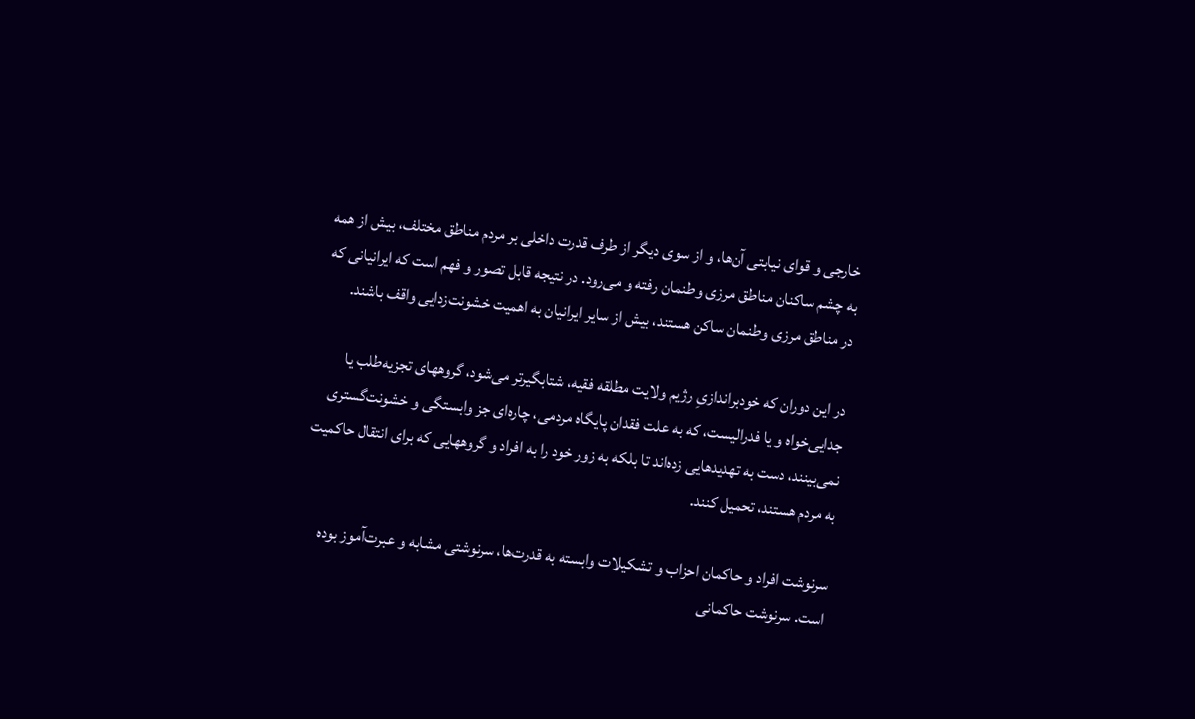خارجی و قوای نیابتی آن‌ها، و از سوی دیگر از طرف قدرت داخلی بر مردم مناطق مختلف، بیش از همه به چشم ساکنان مناطق مرزی وطنمان رفته و می‌رود. در نتیجه قابل تصور و فهم است که ایرانیانی که در مناطق مرزی وطنمان ساکن هستند، بیش از سایر ایرانیان به اهمیت خشونت‌زدایی واقف باشند.

در این دوران که خودبراندازیِ رژیم ولایت مطلقه فقیه، شتابگیرتر می‌شود، گروههای تجزیه‌طلب یا جدایی‌خواه و یا فدرالیست، که به علت فقدان پایگاه مردمی، چاره‌ای جز وابستگی و خشونت‌گستری نمی‌بینند، دست به تهدیدهایی زده‌اند تا بلکه به زور خود را به افراد و گروههایی که برای انتقال حاکمیت به مردم هستند، تحمیل کنند.

سرنوشت افراد و حاکمان احزاب و تشکیلات وابسته به قدرت‌ها، سرنوشتی مشابه و عبرت‌آموز بوده است. سرنوشت حاکمانی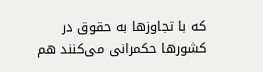که با تجاوزها به حقوق در کشورها حکمرانی می‌کنند هم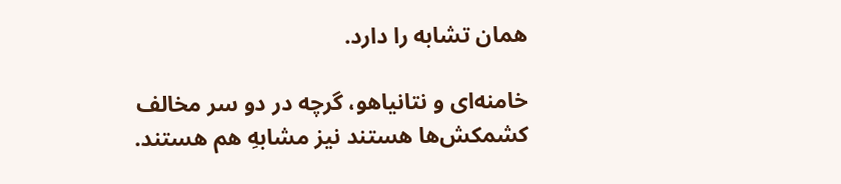همان تشابه را دارد.

خامنه‌ای و نتانیاهو، گرچه در دو سر مخالف کشمکش‌ها هستند نیز مشابهِ هم هستند.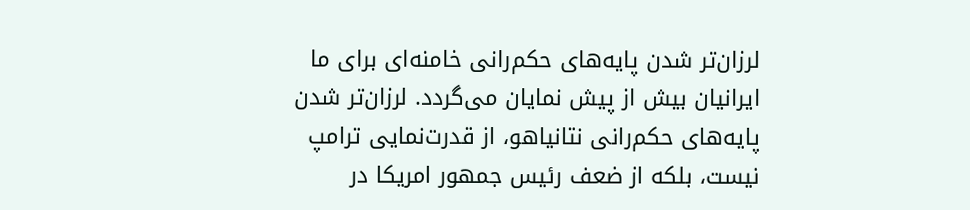لرزان‌تر شدن پایه‌های حکم‌رانی خامنه‌ای برای ما ایرانیان بیش از پیش نمایان می‌گردد. لرزان‌تر شدن پایه‌های حکم‌رانی نتانیاهو، از قدرت‌نمایی ترامپ نیست، بلکه از ضعف رئیس جمهور امریکا در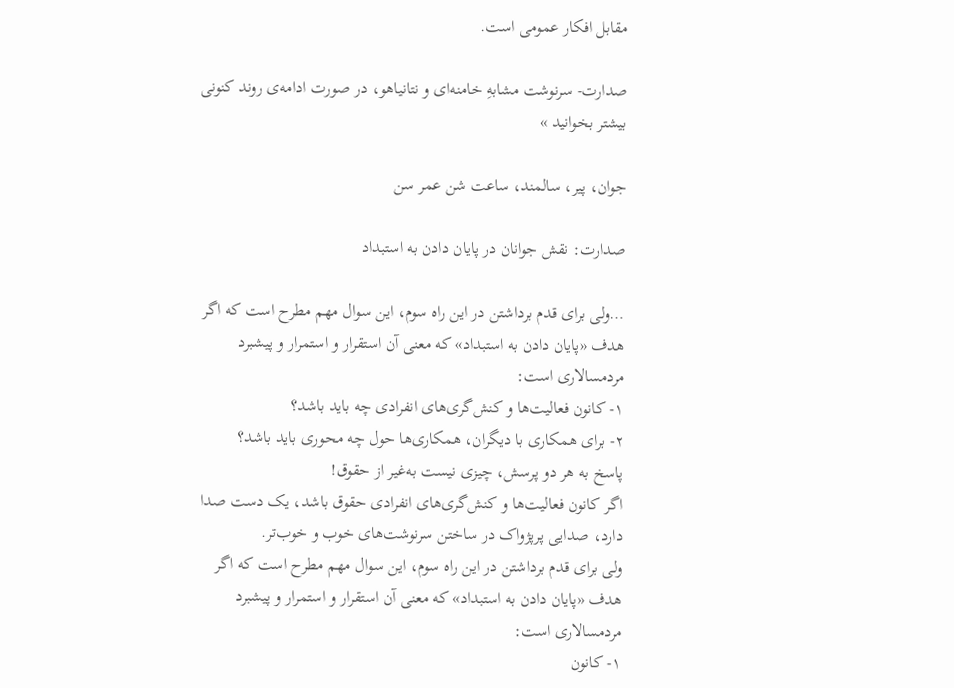مقابل افکار عمومی است.

صدارت- سرنوشت مشابهِ خامنه‌ای و نتانیاهو، در صورت ادامه‌ی روند کنونی بیشتر بخوانید »

جوان، پیر، سالمند، ساعت شن عمر سن

صدارت: نقش جوانان در پایان دادن به استبداد

…ولی برای قدم برداشتن در این راه سوم، این سوال مهم مطرح است که اگر هدف «پایان دادن به استبداد» که معنی آن استقرار و استمرار و پیشبرد مردمسالاری است:
۱- کانون فعالیت‌ها و کنش‌گری‌های انفرادی چه باید باشد؟
۲- برای همکاری با دیگران، همکاری‌ها حول چه محوری باید باشد؟
پاسخ به هر دو پرسش، چیزی نیست به‌غیر از حقوق!
اگر کانون فعالیت‌ها و کنش‌گری‌های انفرادی حقوق باشد، یک دست صدا دارد، صدایی پرپژواک در ساختن سرنوشت‌های خوب و خوب‌تر.
ولی برای قدم برداشتن در این راه سوم، این سوال مهم مطرح است که اگر هدف «پایان دادن به استبداد» که معنی آن استقرار و استمرار و پیشبرد مردمسالاری است:
۱- کانون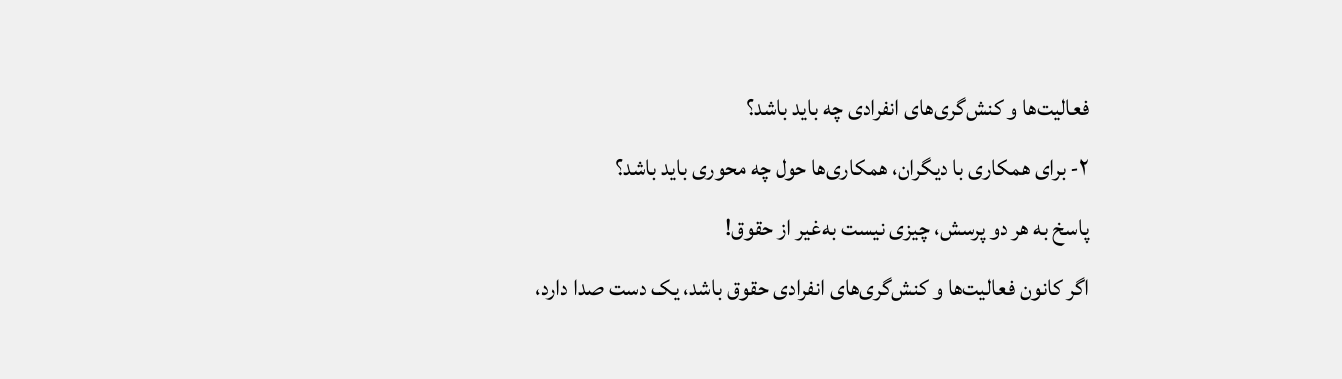فعالیت‌ها و کنش‌گری‌های انفرادی چه باید باشد؟
۲- برای همکاری با دیگران، همکاری‌ها حول چه محوری باید باشد؟
پاسخ به هر دو پرسش، چیزی نیست به‌غیر از حقوق!
اگر کانون فعالیت‌ها و کنش‌گری‌های انفرادی حقوق باشد، یک دست صدا دارد،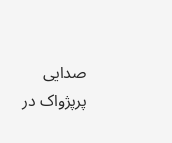صدایی پرپژواک در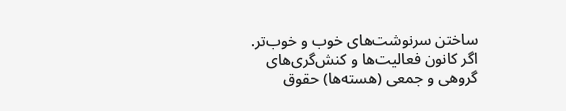ساختن سرنوشت‌های خوب و خوب‌تر.
اگر کانون فعالیت‌ها و کنش‌گری‌های گروهی و جمعی (هسته‌ها) حقوق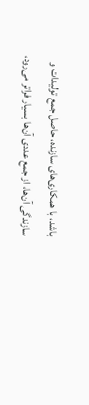باشد، با همکاری‌های سازنده، حاصل جمع تولیدات و سازندگی آن‌ها، از جمع عددی آن‌ها بسیار فراتر می‌رود،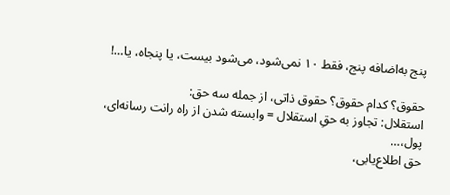پنج به‌اضافه پنج، فقط ۱۰ نمی‌شود، می‌شود بیست، یا پنجاه، یا…!

حقوق؟ کدام حقوق؟ حقوق ذاتی، از جمله سه حق:
استقلال: تجاوز به حقِ استقلال = وابسته شدن از راه رانت رسانه‌ای، پول،…
حق اطلاع‌یابی،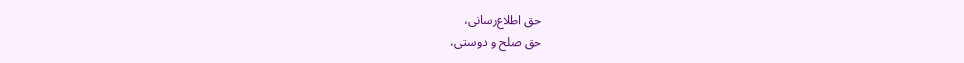حق اطلاع‌رسانی،
حق صلح و دوستی،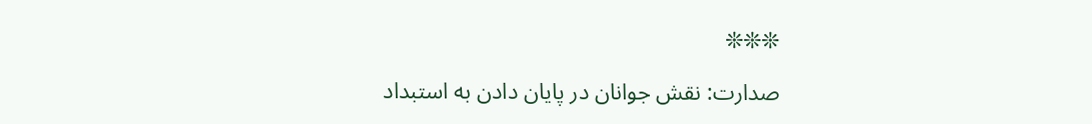❊❊❊

صدارت: نقش جوانان در پایان دادن به استبداد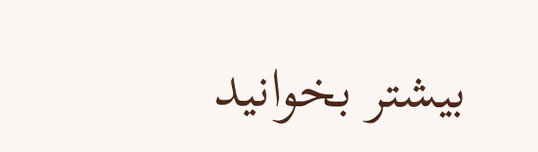بیشتر بخوانید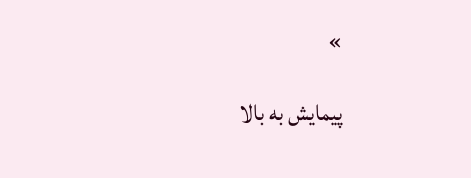»

پیمایش به بالا